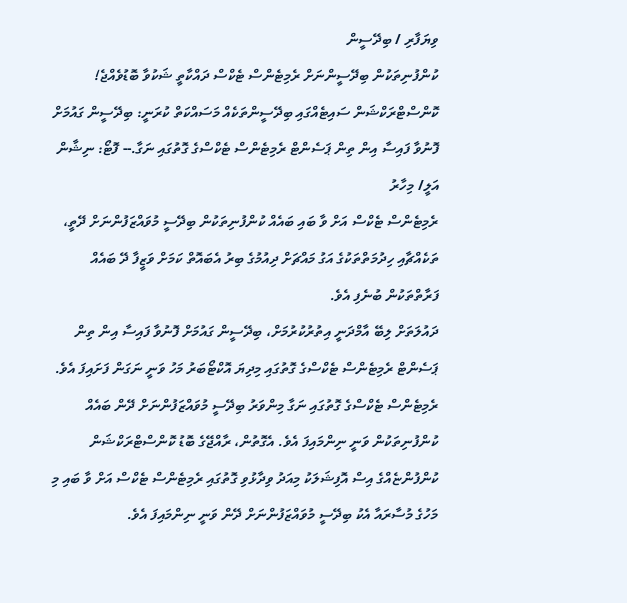ވިޔަފާރި / ބިދޭސީން
ކުންފުނިތަކުން ބިދޭސީންނަށް ރެމިޓެންސް ޓެކްސް ދައްކާތީ ޝަކުވާ ބޮޑުވެއްޖެ!
ކޮންސްޓްރަކްޝަން ސައިޓެއްގައި ބިދޭސީންތަކެއް މަސައްކަތް ކުރަނީ: ބިދޭސީން ގައުމަށް ފޮނުވާ ފައިސާ އިން ތިން ޕަސެންޓް ރެމިޓެންސް ޓެކްސްގެ ގޮތުގައި ނަގާ.-- ފޮޓޯ: ނިޝާން އަލީ/ މިހާރު
ރެމިޓެންސް ޓެކްސް އަށް ވާ ބައި ބައެއް ކުންފުނިތަކުން ބިދޭސީ މުވައްޒަފުންނަށް ދޭތީ، ތަކެއްޗާއި ހިދުމަތްތަކުގެ އަގު މައްޗަށް ދިއުމުގެ ބިރު އެބައޮތް ކަމަށް ވަޒީފާ ދޭ ބައެއް ފަރާތްތަކުން ބުނެފި އެވެ.
ދައުލަތަށް ލިބޭ އާމްދަނީ އިތުރުކުރުމަށް، ބިދޭސީން ގައުމަށް ފޮނުވާ ފައިސާ އިން ތިން ޕަސެންޓް ރެމިޓެންސް ޓެކްސްގެ ގޮތުގައި މިދިޔަ އޮކްޓޯބަރު މަހު ވަނީ ނަގަން ފަށައިފަ އެވެ.
ރެމިޓެންސް ޓެކްސްގެ ގޮތުގައި ނަގާ މިންވަރު ބިދޭސީ މުވައްޒަފުންނަށް ދޭން ބައެއް ކުންފުނިތަކުން ވަނީ ނިންމައިފަ އެވެ. އެގޮތުން، ރާއްޖޭގެ ބޮޑު ކޮންސްޓްރަކްޝަން ކުންފުންޏެއްގެ އިސް އޮފިޝަލަކު މިއަދު ވިދާޅުވި ގޮތުގައި ރެމިޓެންސް ޓެކްސް އަށް ވާ ބައި މި މަހުގެ މުސާރައާ އެކު ބިދޭސީ މުވައްޒަފުންނަށް ދޭން ވަނީ ނިންމައިފަ އެވެ.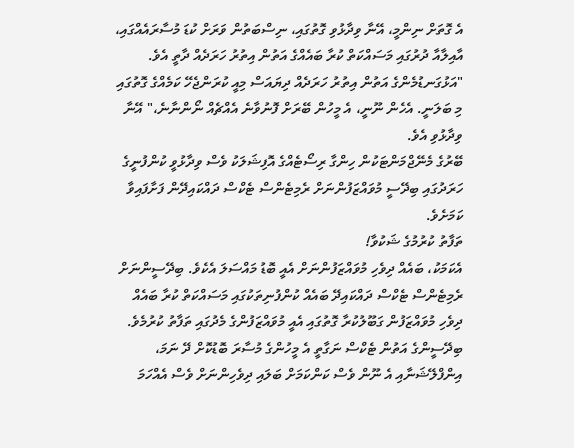އެ ގޮތަށް ނިންމީ، އޭނާ ވިދާޅުވި ގޮތުގައި، ނިސްބަތުން ވަރަށް ކުޑަ މުސާރައެއްގައި، އާއިލާއާ ދުރުގައި މަސައްކަތް ކުރާ ބައެއްގެ އަތުން އިތުރު ހަރަދެއް ދާތީ އެވެ.
"އަޅުގަނޑުމެންގެ އަތުން އިތުރު ހަރަދެއް ދިޔައަސް މިއީ ކުރަންޖެހޭ ކަމެއްގެ ގޮތުގައި މި ބަލަނީ. އެހެން ނޫނީ، އެ މީހުން ބޭރަށް ފޮނުވާނެ އެއްޗެއް ނޯންނާނެ،" އޭނާ ވިދާޅުވި އެވެ.
ބޭރުގެ މެނޭޖްމަންޓަކުން ހިންގާ ރިސޯޓެއްގެ އޮފިޝަލަކު ވެސް ވިދާޅުވީ ކުންފުނީގެ ހަރަދުގައި ބިދޭސީ މުވައްޒަފުންނަށް ރެމިޓެންސް ޓެކްސް ދައްކައިދޭން ފަށާފައިވާ ކަމަށެވެ.
ތަފާތު ކުރުމުގެ ޝަކުވާ!
އެކަމަކު، ބައެއް ދިވެހި މުވައްޒަފުންނަށް އެއީ ބޮޑު މައްސަލަ އެކެވެ. ބިދޭސީންނަށް ރެމިޓެންސް ޓެކްސް ދައްކައިދޭ ބައެއް ކުންފުނިތަކުގައި މަސައްކަތް ކުރާ ބައެއް ދިވެހި މުވައްޒަފުން ގަބޫލުކުރާ ގޮތުގައި އެއީ މުވައްޒަފުންގެ މެދުގައި ތަފާތު ކުރުމެވެ. ބިދޭސީންގެ އަތުން ޓެކްސް ނަގާތީ އެ މީހުންގެ މުސާރަ ބޮޑުކޮށް ދޭ ނަމަ، އިންފްލޭޝަނާއި އެ ނޫން ވެސް ކަންކަމަށް ބަލައި ދިވެހިންނަށް ވެސް އެއްހަމަ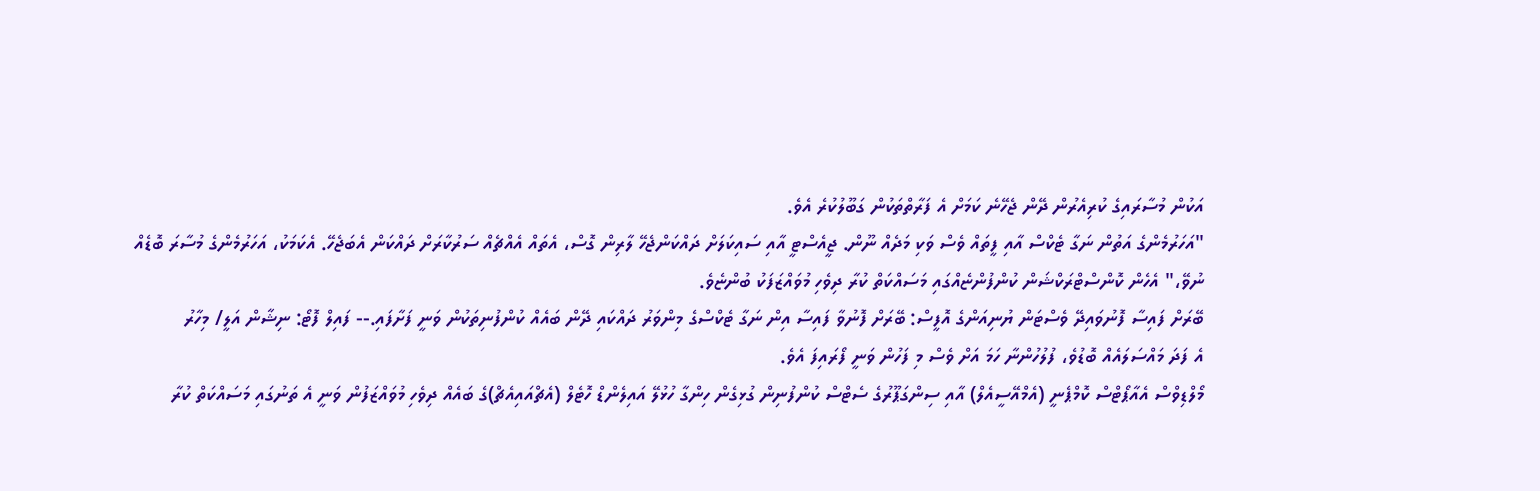އަކުން މުސާރައިގެ ކުރިއެރުން ދޭން ޖެހޭނެ ކަމަށް އެ ފަރާތްތަކުން ގަބޫލުކުރެ އެވެ.
"އަހަރުމެންގެ އަތުން ނަގާ ޓެކްސް އާއި ފީތައް ވެސް ވަކި މަދެއް ނޫން. ޖީއެސްޓީ އާއި ސައިކަލަށް ދައްކަންޖެހޭ ލާރިން ގޮސް، އެތައް އެއްޗެއް ސަރުކާރަށް ދައްކަން އެބަޖެހޭ. އެކަމަކު، އަހަރުމެންގެ މުސާރަ ބޮޑެއް ނުވޭ،" އެހެން ކޮންސްޓްރަކްޝަން ކުންފުންޏެއްގައި މަސައްކަތް ކުރާ ދިވެހި މުވައްޒަފަކު ބުންޏެވެ.
ބޭރަށް ފައިސާ ފޮނުވައިދޭ ވެސްޓަން ޔުނިއަންގެ އޮފީސް: ބޭރަށް ފޮނުވާ ފައިސާ އިން ނަގާ ޓެކްސްގެ މިންވަރު ދައްކައި ދޭން ބައެއް ކުންފުނިތަކުން ވަނީ ފަށާފައި.-- ފައިލް ފޮޓޯ: ނިޝާން އަލީ/ މިހާރު
އެ ފަދަ މައްސަލައެއް ބޮޑުވެ، ފުލުހުންނާ ހަމަ އަށް ވެސް މި ފަހުން ވަނީ ފޯރައިފަ އެވެ.
މޯލްޑިވްސް އެއާޕޯޓްސް ކޮމްޕެނީ (އެމްއޭސީއެލް) އާއި ސިންގަޕޫރުގެ ސެޓްސް ކުންފުނިން ގުޅިގެން ހިންގާ ހުޅުލޭ އައިލެންޑް ހޮޓެލް (އެޗްއައިއެޗް)ގެ ބައެއް ދިވެހި މުވައްޒަފުން ވަނީ އެ ތަނުގައި މަސައްކަތް ކުރާ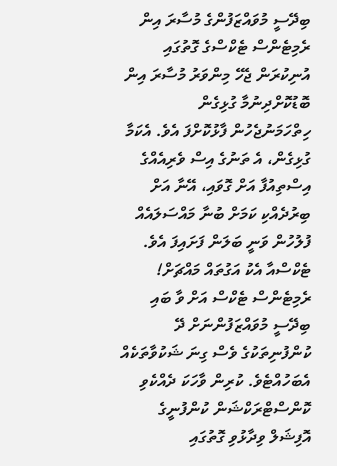ބިދޭސީ މުވައްޒަފުންގެ މުސާރަ އިން ރެމިޓެންސް ޓެކްސްގެ ގޮތުގައި އުނިކުރަން ޖެހޭ މިންވަރު މުސާރަ އިން ބޮޑުކޮށްދިނުމާ ގުޅިގެން ހިތްހަމަނުޖެހުން ފާޅުކޮށްފަ އެވެ. އެކަމާ ގުޅިގެން، އެ ތަނުގެ އިސް ވެރިއެއްގެ އިސްތިއުފާ އަށް ގޮވައި، އޭނާ އަށް ބިރުދެއްކި ކަމަށް ބުނާ މައްސަލައެއް ފުލުހުން ވަނީ ބަލަން ފަށައިފަ އެވެ.
ޓެކްސްއާ އެކު އަގުތައް މައްޗަށް!
ރެމިޓެންސް ޓެކްސް އަށް ވާ ބައި ބިދޭސީ މުވައްޒަފުންނަށް ދޭ ކުންފުނިތަކުގެ ވެސް ގިނަ ޝަކުވާތަކެއް އެބަހުއްޓެވެ. ކުރިން ވާހަކަ ދެއްކެވި ކޮންސްޓްރަކްޝަން ކުންފުނީގެ އޮފިޝަލް ވިދާޅުވި ގޮތުގައި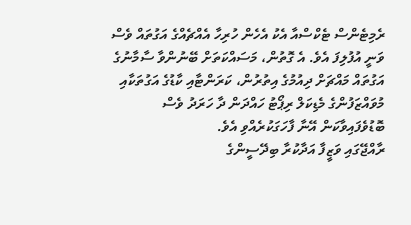ރެމިޓެންސް ޓެކްސްއާ އެކު އެހެން ހުރިހާ އެއްޗެއްގެ އަގުތައް ވެސް ވަނީ އުފުލިފަ އެވެ. އެ ގޮތުން، މަސައްކަތަށް ބޭނުންވާ ސާމާނުގެ އަގުތައް މައްޗަށް ދިއުމުގެ އިތުރުން، ކަރަންޓާއި ކާޑުގެ އަގުތަކާއި މުވައްޒަފުންގެ މެޑިކަލް ރިޕޯޓު ހައްދަން ދާ ހަރަދު ވެސް ބޮޑުވެފައިވާކަން އޭނާ ފާހަގަކުރެއްވި އެވެ.
ރާއްޖޭގައި ވަޒީފާ އަދާކުރާ ބިދޭސީންގެ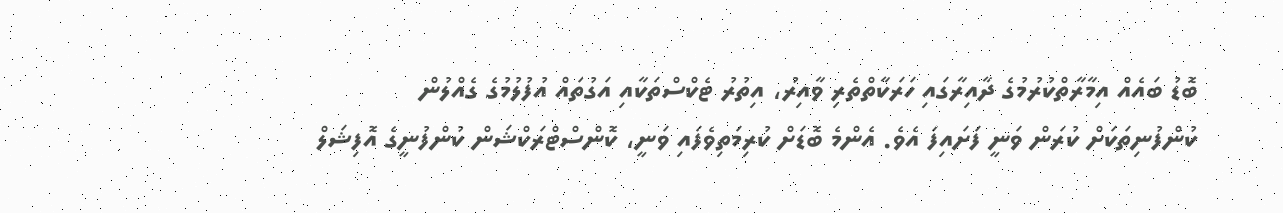ބޮޑު ބައެއް އިމާރާތްކުރުމުގެ ދާއިރާގައި ހަރަކާތްތެރި ވާއިރު، އިތުރު ޓެކްސްތަކާއި އަގުތައް އުފުލުމުގެ ގެއްލުން ކުންފުނިތަކަށް ކުރަން ވަނީ ފަށައިފަ އެވެ. އެންމެ ބޮޑަށް ކުރިމަތިވެފައި ވަނީ، ކޮންސްޓްރަކްޝަން ކުންފުނީގެ އޮފިޝަލް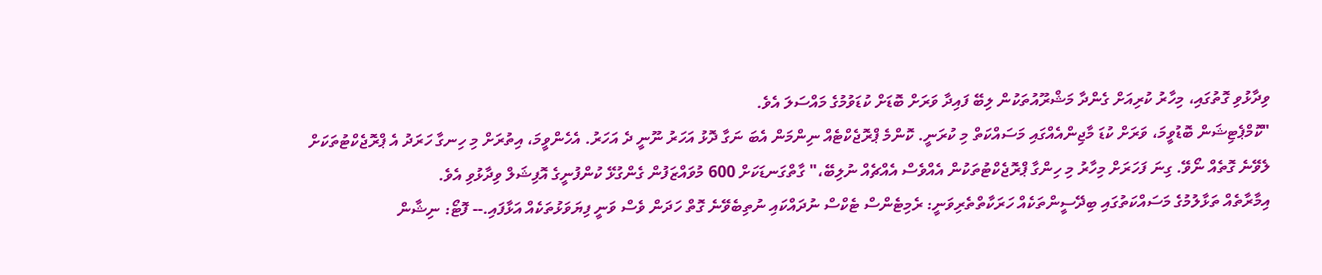ވިދާޅުވި ގޮތުގައި، މިހާރު ކުރިއަށް ގެންދާ މަޝްރޫއުތަކުން ލިބޭ ފައިދާ ވަރަށް ބޮޑަށް ކުޑަވުމުގެ މައްސަލަ އެވެ.
"ކޮމްޕެޓިޝަން ބޮޑުވީމަ، ވަރަށް ކުޑަ މާޖިންއެއްގައި މަސައްކަތް މި ކުރަނީ. ކޮންމެ ޕްރޮޖެކްޓެއް ނިންމަން އެބަ ނަގާ ދޮޅު އަހަރު ނޫނީ ދެ އަހަރު. އެހެންވީމަ، އިތުރަށް މި ހިނގާ ހަރަދު އެ ޕްރޮޖެކްޓުތަކަށް ލެވޭނެ ގޮތެއް ނޯވޭ. ގިނަ ފަހަރަށް މިހާރު މި ހިންގާ ޕްރޮޖެކްޓުތަކުން އެއްވެސް އެއްޗެއް ނުލިބޭ،" ގާތްގަނޑަކަށް 600 މުވައްޒަފުން ގެންގުޅޭ ކުންފުނީގެ އޮފިޝަލް ވިދާޅުވި އެވެ.
އިމާރާތެއް ތަޅާލުމުގެ މަސައްކަތުގައި ބިދޭސީންތަކެއް ހަރަކާތްތެރިވަނީ: ރެމިޓެންސް ޓެކްސް ނުދައްކައި ނުތިބެވޭނެ ގޮތް ހަދަން ވެސް ވަނީ ފިޔަވަޅުތަކެއް އަޅާފައި.-- ފޮޓޯ: ނިޝާން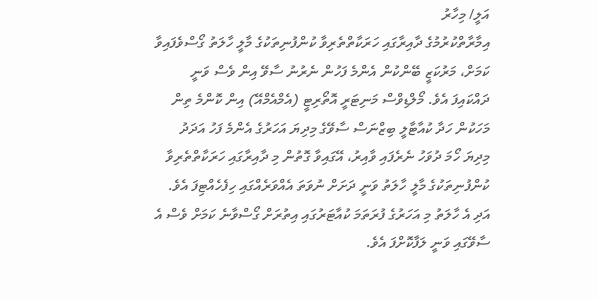އަލީ/ މިހާރު
އިމާރާތްކުރުމުގެ ދާއިރާގައި ހަރަކާތްތެރިވާ ކުންފުނިތަކުގެ މާލީ ހާލަތު ގޯސްވެފައިވާ ކަމަށް، މަރުކަޒީ ބޭންކުން އެންމެ ފަހުން ނެރުނު ސާވޭ އިން ވެސް ވަނީ ދައްކައިފަ އެވެ. މޯލްޑިވްސް މަނިޓަރީ އޮތޯރިޓީ (އެމްއެމްއޭ) އިން ކޮންމެ ތިން މަހަކުން ހަދާ ކުއާޓާލީ ބިޒްނަސް ސާވޭގެ މިދިޔަ އަހަރުގެ އެންމެ ފަހު އަދަދު މިދިޔަ ހޯމަ ދުވަހު ނެރެފައި ވާއިރު، އޭގައިވާ ގޮތުން މި ދާއިރާގައި ހަރަކާތްތެރިވާ ކުންފުނިތަކުގެ މާލީ ހާލަތު ވަނީ ދަށަށް ނުވަތަ އެއްވަރެއްގައި ހިފެހެއްޓިފަ އެވެ. އަދި އެ ހާލަތު މި އަހަރުގެ ފުރަތަމަ ކުއާޓަރުގައި އިތުރަށް ގޯސްވާނެ ކަމަށް ވެސް އެ ސާވޭގައި ވަނީ ލަފާކޮށްފަ އެވެ.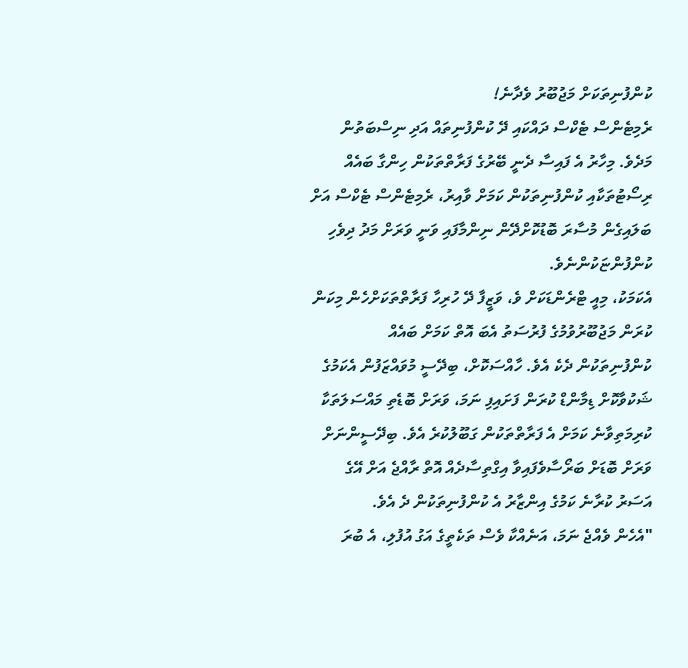ކުންފުނިތަކަށް މަޖުބޫރު ވެދާނެ!
ރެމިޓެންސް ޓެކްސް ދައްކައި ދޭ ކުންފުނިތައް އަދި ނިސްބަތުން މަދެވެ. މިހާރު އެ ފައިސާ ދެނީ ބޭރުގެ ފަރާތްތަކުން ހިންގާ ބައެއް ރިސޯޓުތަކާއި ކުންފުނިތަކުން ކަމަށް ވާއިރު، ރެމިޓެންސް ޓެކްސް އަށް ބަލައިގެން މުސާރަ ބޮޑުކޮށްދޭން ނިންމާފައި ވަނީ ވަރަށް މަދު ދިވެހި ކުންފުންޏަކުންނެވެ.
އެކަމަކު، މިއީ ޓްރެންޑަކަށް ވެ، ވަޒީފާ ދޭ ހުރިހާ ފަރާތްތަކަށްހެން މިކަން ކުރަން މަޖުބޫރުވުމުގެ ފުރުސަތު އެބަ އޮތް ކަމަށް ބައެއް ކުންފުނިތަކުން ދެކެ އެވެ. ހާއްސަކޮށް، ބިދޭސީ މުވައްޒަފުން އެކަމުގެ ޝަކުވާކޮށް ޑިމާންޑް ކުރަން ފަށައިފި ނަމަ، ވަރަށް ބޮޑެތި މައްސަލަތަކާ ކުރިމަތިވާނެ ކަމަށް އެ ފަރާތްތަކުން ގަބޫލުކުރެ އެވެ. ބިދޭސީންނަށް ވަރަށް ބޮޑަށް ބަރޯސާވެފައިވާ އިގްތިސާދެއް އޮތް ރާއްޖެ އަށް އޭގެ އަސަރު ކުރާނެ ކަމުގެ އިންޒާރު އެ ކުންފުނިތަކުން ދެ އެވެ.
"އެހެން ވެއްޖެ ނަމަ، އަނެއްކާ ވެސް ތަކެތީގެ އަގު އުފުލި، އެ ބުރަ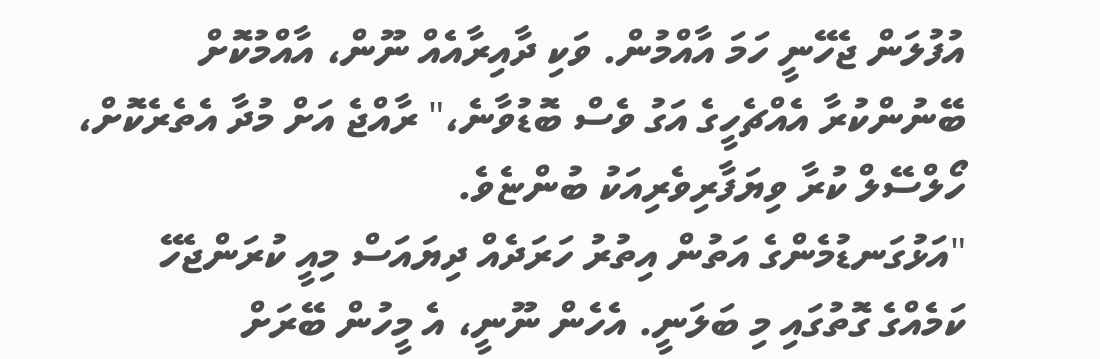އުފުލަން ޖެހޭނީ ހަމަ އާއްމުން. ވަކި ދާއިރާއެއް ނޫން، އާއްމުކޮށް ބޭނުންކުރާ އެއްޗެހީގެ އަގު ވެސް ބޮޑުވާނެ،" ރާއްޖެ އަށް މުދާ އެތެރެކޮށް، ހޯލްސޭލް ކުރާ ވިޔަފާރިވެރިއަކު ބުންޏެވެ.
"އަޅުގަނޑުމެންގެ އަތުން އިތުރު ހަރަދެއް ދިޔައަސް މިއީ ކުރަންޖެހޭ ކަމެއްގެ ގޮތުގައި މި ބަލަނީ. އެހެން ނޫނީ، އެ މީހުން ބޭރަށް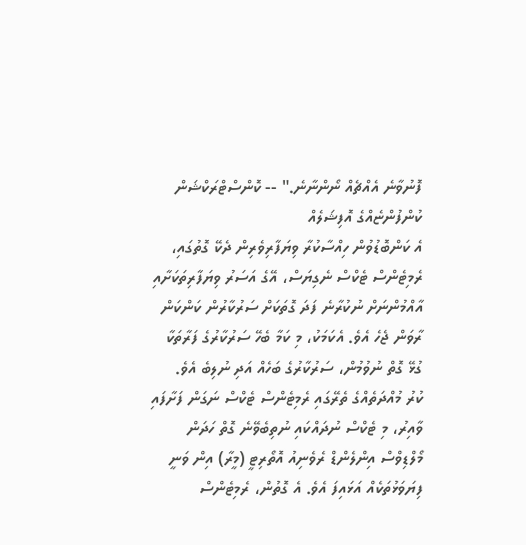ފޮނުވާނެ އެއްޗެއް ނޯންނާނެ." -- ކޮންސްޓްރަކްޝަން ކުންފުންޏެއްގެ އޮފިޝަލެއް
އެ ކަންބޮޑުވުން ހިއްސާކުރާ ވިޔަފާރިވެރިން ދެކޭ ގޮތުގައި، ރެމިޓެންސް ޓެކްސް ނެގިޔަސް، އޭގެ އަސަރު ވިޔަފާރިތަކަށާއި އާއްމުންނަށް ނުކުރާނެ ފަދަ ގޮތަކަށް ސަރުކާރުން ކަންކަން ރާވަން ޖެހެ އެވެ. އެކަމަކު، މި ކަމާ ބެހޭ ސަރުކާރުގެ ފަރާތަކާ ގުޅޭ ގޮތް ނުވުމުން، ސަރުކާރުގެ ބަހެއް އަދި ނުލިބެ އެވެ.
ކުރު މުއްދަތެއްގެ ތެރޭގައި ރެމިޓެންސް ޓެކްސް ނަގަން ފަށާފައި ވާއިރު، މި ޓެކްސް ނުދައްކައި ނުތިބެވޭނެ ގޮތް ހަދަން މޯލްޑިވްސް އިންލެންޑް ރެވެނިއު އޮތޯރިޓީ (މީރާ) އިން ވަނީ ފިޔަވަޅުތަކެއް އަޅައިފަ އެވެ. އެ ގޮތުން، ރެމިޓެންސް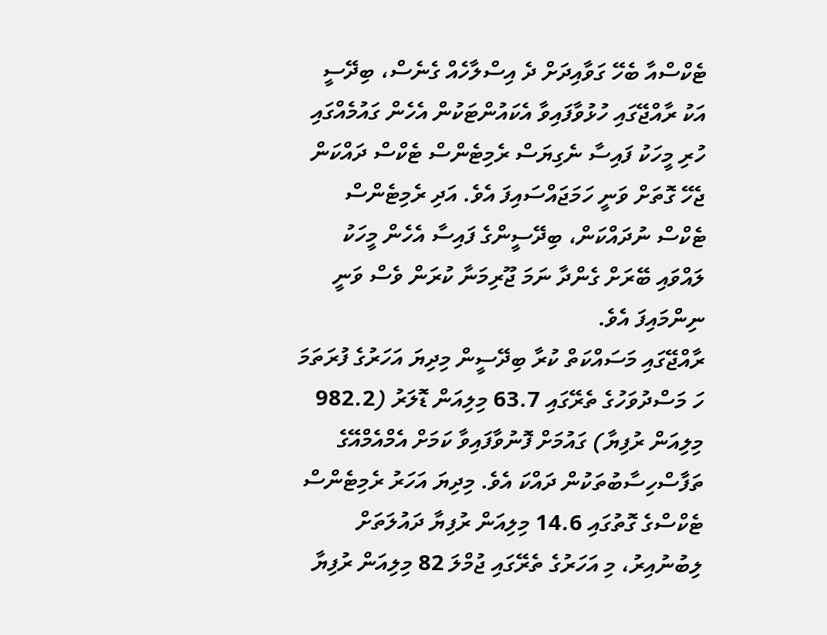ޓެކްސްއާ ބެހޭ ގަވާއިދަށް ދެ އިސްލާހެއް ގެނެސް، ބިދޭސީ އަކު ރާއްޖޭގައި ހުޅުވާފައިވާ އެކައުންޓަކުން އެހެން ގައުމެއްގައި ހުރި މީހަކު ފައިސާ ނެގިޔަސް ރެމިޓެންސް ޓެކްސް ދައްކަން ޖެހޭ ގޮތަށް ވަނީ ހަމަޖައްސައިފަ އެވެ. އަދި ރެމިޓެންސް ޓެކްސް ނުދައްކަން، ބިދޭސީންގެ ފައިސާ އެހެން މީހަކު ލައްވައި ބޭރަށް ގެންދާ ނަމަ ޖޫރިމަނާ ކުރަން ވެސް ވަނީ ނިންމައިފަ އެވެ.
ރާއްޖޭގައި މަސައްކަތް ކުރާ ބިދޭސީން މިދިޔަ އަހަރުގެ ފުރަތަމަ ހަ މަސްދުވަހުގެ ތެރޭގައި 63.7 މިލިއަން ޑޮލަރު (982.2 މިލިއަން ރުފިޔާ) ގައުމަށް ފޮނުވާފައިވާ ކަމަށް އެމްއެމްއޭގެ ތަފާސްހިސާބުތަކުން ދައްކަ އެވެ. މިދިޔަ އަހަރު ރެމިޓެންސް ޓެކްސްގެ ގޮތުގައި 14.6 މިލިއަން ރުފިޔާ ދައުލަތަށް ލިބުނުއިރު، މި އަހަރުގެ ތެރޭގައި ޖުމްލަ 82 މިލިއަން ރުފިޔާ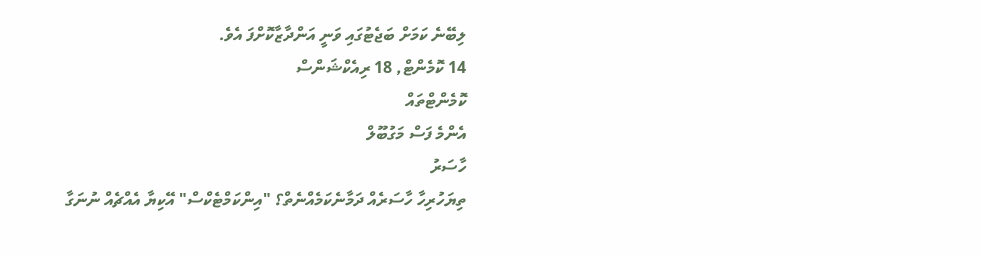ލިބޭނެ ކަމަށް ބަޖެޓުގައި ވަނީ އަންދާޒާކޮށްފަ އެވެ.
14 ކޮމެންޓް, 18 ރިއެކްޝަންސް
ކޮމެންޓްތައް
އެންމެ ފަސް މަގުބޫލް
ހާސަރު
ތިޔަހުރިހާ ހާސަރެއް ދަމާނެކަމެއްނެތް؟ "އިންކަމްޓެކްސް" އޭކިޔާ އެއްޗެއް ނުނަގާ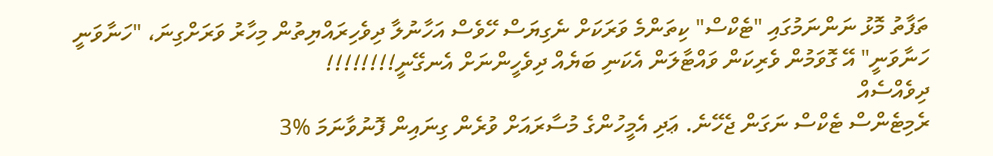ތަފާތު މޮޅު ނަންނަމުގައި "ޓެކްސް" ކިތަންމެ ވަރަކަށް ނެގިޔަސް ހޭވެސް އަހާނުލާ ދިވެހިރައްޔިތުން މިހާރު ވަރަށްގިނަ، "ހަނާވަނީ ހަނާވަނީ" އޭ ގޮވަމުން ވެރިކަން ވައްޓާލަން އެކަނި ބަޔެއް ދިވެހީންނަށް އެނގޭނީ!!!!!!!!
ދިވެއްސެއް
ރެމިޓެންސް ޓެކްސް ނަގަން ޖެހޭނެ. ޢަދި އެމީހުންގެ މުސާރައަށް ވުރެން ގިނައިން ފޮނުވާނަމަ %3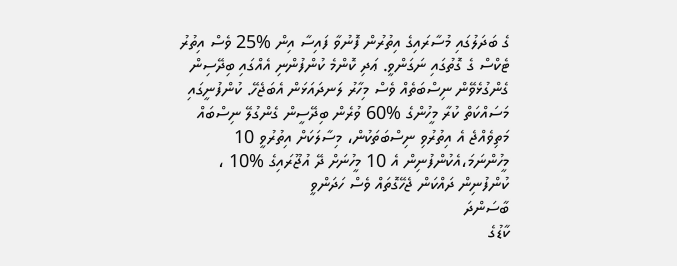ގެ ބަދަލުގައި މުސާރައިގެ އިތުރުން ފޮނުވާ ފައިސާ އިން %25 ވެސް އިތުރު ޓެކްސް ގެ ގޮތުގައި ނަގަންވީ. ޢަދި ކޮންމެ ކުންފުންނި އެއްގައި ބިދޭސިން ގެންގުޅެވޭން ނިސްބަތެއް ވެސް މިހާރު ލަނދައަޅަން އެބަޖެހޭ. ކުންފުނީގައި މަސައްކަތް ކުރާ މީހުންގެ %60 ވުރެން ބިދޭސީން ގެންގުލޭ ނިސްބައް މަތިވެއްޖެ އެ އިތުރުވި ނިސްބަތަކުން، މިސާލަކަށް އިތުރުވީ 10 މީހުންނަމަ،އެކުންފުނިން އެ 10 މީހުނަށް ދޭ އުޖޫރައިގެ %10 ، ކުންފުނިން ދައްކަން ޖެހޭގޮތައް ވެސް ހަދަންވީ
ބާސަންދަ
ކާޑުގެ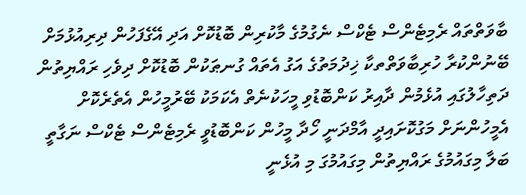ބާވަތްތައް ރެމިޓެންސް ޓެކްސް ނެގުމުގެ މާކުރިން ބޮޑުކޮށް އަދި އޭގެފަހުން ދިރިއުޅުމަށް ބޭނުންކުރާ ހުރިބާވަތްތކާ ޚިދުމަތުގެ އަގު އެތައް ގުނޠަކުން ބޮޑުކޮށް ދިވެހި ރައްޔިތުން ދަތިހާލުގައި އުޅެމުން ދާއިރު ކަންބޮޑުވި މީހަކުނެތް އެކަމަކު ބޭރުމީހުން އެތެރެކޮށް އެމީހުންނަށް މަގުކޮށައިދީ އާމްދަނީ ހޯދާ މީހުން ކަންބޮޑުވީ ރެމިޓެންސް ޓެކްސް ނަގާތީ ބަލާ މިގައުމުގެ ރައްޔިތުން މިގައުމުގަ މި އުޅެނީ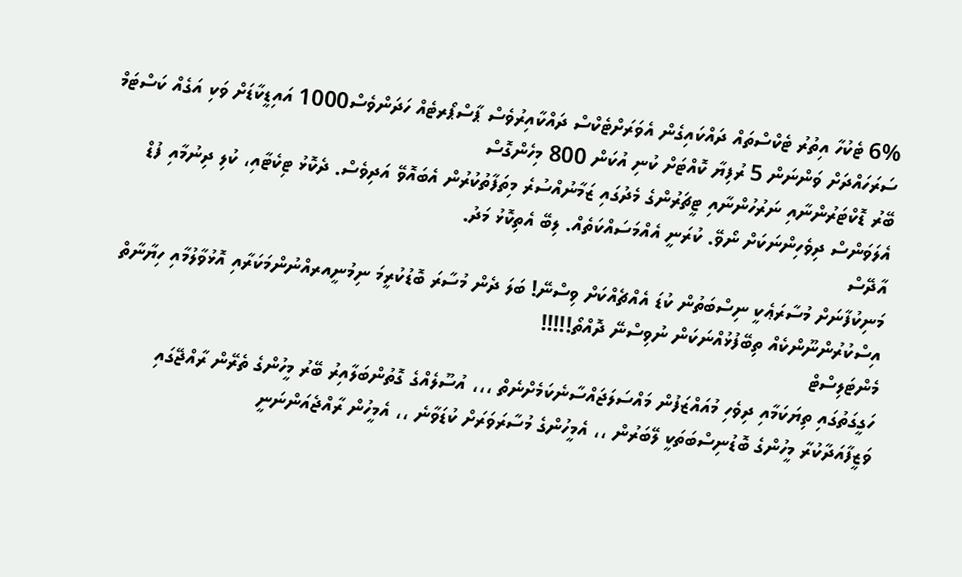6% ޓެކުހާ އިތުރު ޓެކްސްތައް ދައްކައިގެން އެވަރަށްޓެކްސް ދައްކާއިރުވެސް ޕާސްޕޯރޓެއް ހަދަންވެސް1000 އައިޑީކާޑަށް ވަކި އަގެއް ކަސްޓަމް ސަރަހައްދަށް ވަންނަން 5 ރުފިޔާ ކޮއްޓަށް ކުނި އުކަން 800 މިހެންގޮސް
ބޭރު ޑޮކްޓަރުންނާއި ނަރުހުންނާއި ޓީޗަރުންގެ މެދުގައި ޒަމާނުއްސުރެ މިތަފާތުކުރުން އެބައޮވޭ އަދިވެސް. ދެކޮޅު ޓިކެޓާއި، ކުލި ދިނުމާއި ފުޑް އެލަވަންސް ދިވެހިންނަކަށް ނޯވޭ. ކުރަނީ އެއްމަސައްކަތެއް. ލިބޭ އެތިކޮޅު މަދު.
އާދޭސް
މަނިކުފާނަށް މުސާރަޢެކީ ނިސްބަތުން ކުޑަ އެއްޗެއްކަށް ވިސްނޭ! ބަލަ ދެން މުސާރަ ބޮޑުކުރީމަ ނިމުނީއރއްނުންމަކަރާއި އޮޅުވާލުމާއި ހިޔާނާތް އިސްކުރުންނޫންކެއް ތިބޭފުޅުއްނަކަން ނުވިސްނޭ ދޮއްތޯ!!!!!
މެންޓަލިސްޓް
ހަގީގަތުގައި ތިޔަކަމާއި ދިވެހި މުއައްޒަފުން މައްސަލަޖައްސާނެކަމެށްނެތް ،،، އުސޫލެއްގެ ގޮތުންބަލާއިރު ބޭރު މީހުންގެ ތެރޭން ރާއްޖޭގައި ވަޒީފާއަދާކުރާ މީހުންގެ ބޮޑުނިސްބަތަކީ ލޭބަރުން ،، އެމީހުންގެ މުސާރަވަރަށް ކުޑަވާނެ ،، އެމީހުން ރާއްޖެއަންނަނީ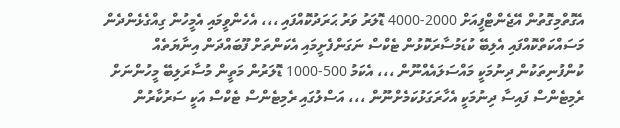އެގޮތްމިގޮތުން އޭޖެންޓްފީއަށް 2000-4000 ޑޮލަރު ވަރު ޙަރަދުކޮއްފައި ،،، އެހެންވީމައި އެމީހުން ގިއްގެޅެންދެން މަސައްކަތްކޮއްފައި އެލިބޭ ކުޑަމުސާރަކޮޅުން ޓެކްސް ނަގަންފެށީމައި އެކަންތަށް ފޫބައްދަން އިނާޔަތެއް ކުންފުނިތަކުން ދިނުމަކީ މައްސަލައެއްނޫން ،،، އެކަމު 500-1000 ޑޮލަރުން މަތީން މުސާރަލިބޭ މީހުންނަށް ރެމިޓެންސް ފައިސާ ދިނުމަކީ އެހާރަގަޅުކަމެށްނޫން ،،، އަސްލުގައި ރެމިޓެންސް ޓެކްސް އަކީ ސަރުކާރުން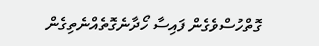ގޮތްހުސްވެގެން ފައިސާ ހޯދާނެގޮތެއްނެތިގެން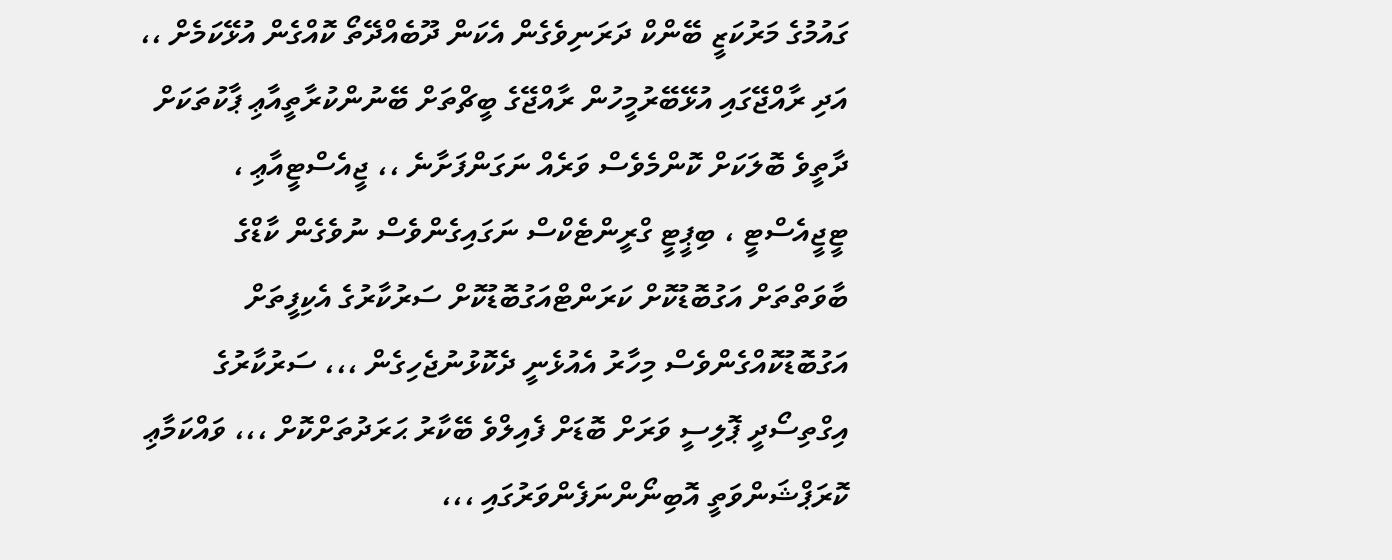ގައުމުގެ މަރުކަޒީ ބޭންކް ދަރަނިވެގެން އެކަން ދޫބެއްދޭތޯ ކޮއްގެން އުޅޭކަމެށް ،، އަދި ރާއްޖޭގައި އުޅޭބޭރުމީހުން ރާއްޖޭގެ ބީޗްތަށް ބޭނުންކުރާތީއާޢި ޕާކުތަކަށް ދާތީވެ ބޮލަކަށް ކޮންމެވެސް ވަރެއް ނަގަންފަށާނެ ،، ޖީއެސްޓީއާޢި ، ޓީޖީއެސްޓީ ، ބިޕީޓީ ގްރީންޓެކްސް ނަގައިގެންވެސް ނުވެގެން ކާޑްގެ ބާވަތްތަށް އަގުބޮޑުކޮށް ކަރަންޓްއަގުބޮޑުކޮށް ސަރުކާރުގެ އެކިފީތަށް އަގުބޮޑުކޮއްގެންވެސް މިހާރު އެއުޅެނީ ދެކޮޅުނުޖެހިގެން ،،، ސަރުކާރުގެ އިގްތިސޯދީ ޕޮލިސީ ވަރަށް ބޮޑަށް ފެއިލްވެ ބޭކާރު ޙަރަދުތަށްކޮށް ،،، ވައްކަމާޢި ކޮރަޕްޝަންވަތީ އޮބިނޯންނަފެންވަރުގައި ،،،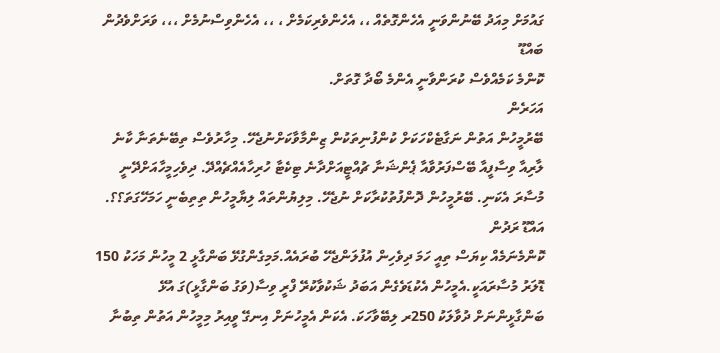ގައުމަށް މިއަދު ބޭނުންވަނީ އެހެންގޮތެއް ،، އެހެންވެރިކަމެށް ، ،، އެހެންވިސްނުމެށް ،،، ވަރަށްވެދުން
ބައްޑޫ
ކޮންމެ ކަމެއްވެސް ކުރަންވާނީ އެންމެ ބޯދާ ގޮތަށް.
އަހަރެން
ބޭރުމީހުން އަތުން ނަގާޓެކްހަކަށް ކުންފުނިތަކުން ޒިންމާވާކަށްނުޖެހޭ. މިހާރުވެސް ތިބޭނެތަނާ ކާނެ ލާރިއާ ވިސާފީއާ ބޭސްފަރުވާއާ ޕެންޝަނާ ޗުއްޓީއަށްދާނެ ޓިކެޓާ ހުރިހާއެއްޗެއްދޭ. ދިވެހިމީހާއަށްދޭނީ މުސާރަ އެކަނި. ބޭރުމީހުން ދޮންފުތުކުރާކަށް ނުޖެހޭ. މިލިޔުންތައް ލިޔާމީހުން ތިތިބެނީ ހަމަހޭގަތަ؟؟.
އައްޑޫ ރަދުން
ކޮންމެނަމެއް ކިޔަސް ތިއީ ހަމަ ދިވެހިން އުފުލަންޖެހޭ ބުރައެއް.މަމިގެންގުޅޭ ބަންގާޅީ 2 މީހުން މަހަކު 150 ޑޮލަރު މުސާރައަކީ.އެމީހުން އެކުޑަވެގެން އަބަދު ޝަކުވާކުރޭ ފްރީ ވިސާ(ވަގު ބަންގާޅީ)ގަ އުޅޭ ބަންގާޅީންނަށް ދުވާލަކު 250ރ ލިބޭވާހަކަ. އެކަން އެމީހުނަށް އިނގޭ ވީއިރު މިމީހުން އަތުން ތިބުނާ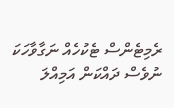ރެމިޓެންސް ޓެކުހެއް ނަގާވާހަކަ ނުވެސް ދައްކަން އަމިއްލަ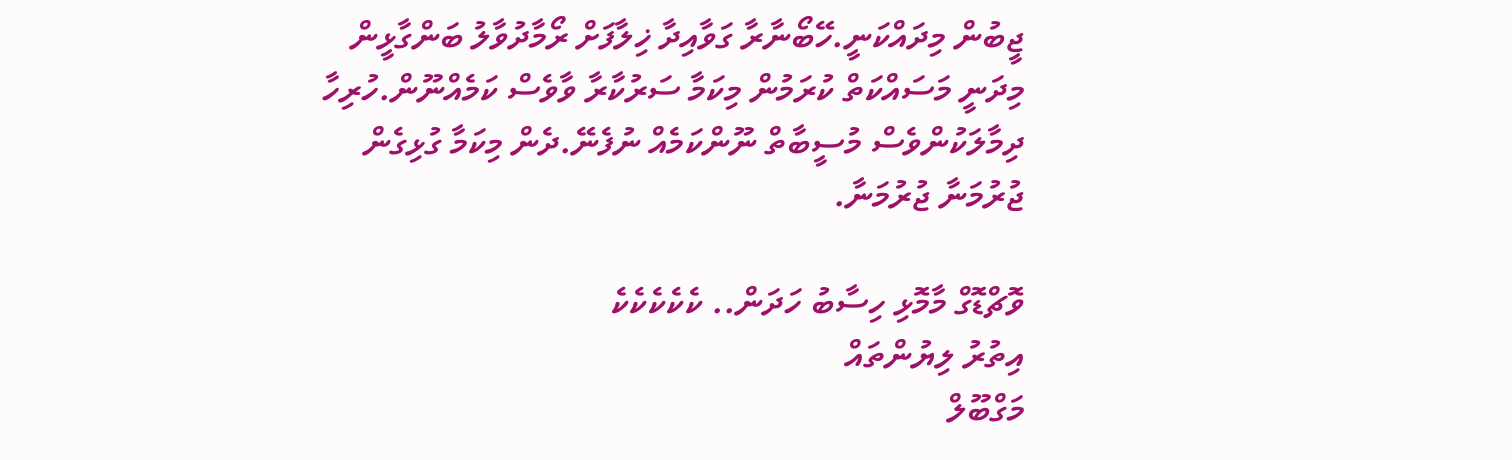ޖީބުން މިދައްކަނީ.ހޭބޯނާރާ ގަވާއިދާ ޚިލާފަށް ރޯމާދުވާލު ބަންގާޅީން މިދަނީ މަސައްކަތް ކުރަމުން މިކަމާ ސަރުކާރާ ވާވެސް ކަމެއްނޫން.ހުރިހާ ދިމާލަކުންވެސް މުސީބާތް ނޫންކަމެއް ނުފެނޭ.ދެން މިކަމާ ގުޅިގެން ޖުރުމަނާ ޖުރުމަނާ.

ވޮޗްޑޮގް މާމޮޅި ހިސާބު ހަދަން.. ކެކެކެކެކެ
އިތުރު ލިޔުންތައް
މަގްބޫލް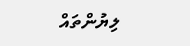ލިޔުންތައް